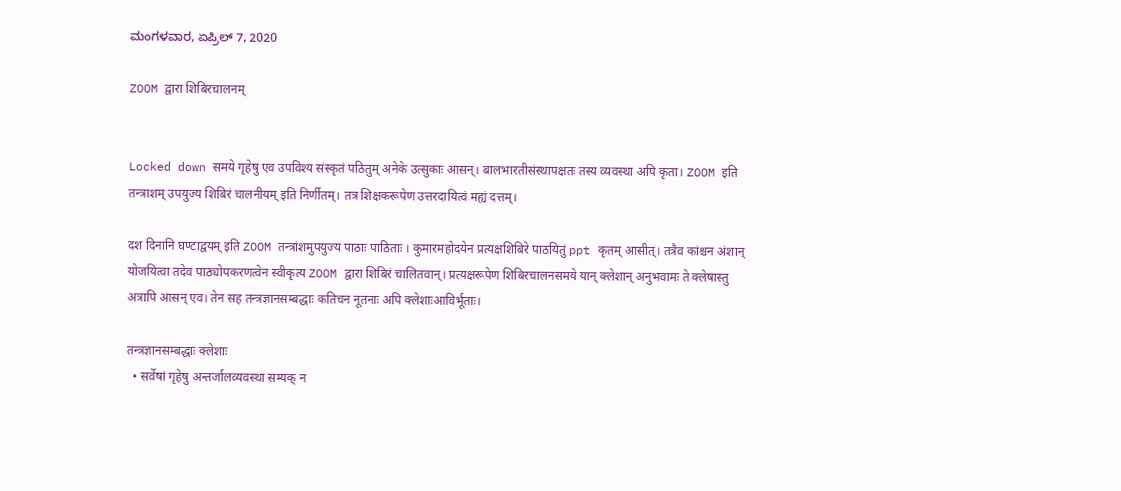ಮಂಗಳವಾರ, ಏಪ್ರಿಲ್ 7, 2020

ZOOM द्वारा शिबिरचालनम्


Locked down समये गृहेषु एव उपविश्य संस्कृतं पठितुम् अनेके उत्सुकाः आसन्। बालभारतीसंस्थापक्षतः तस्य व्यवस्था अपि कृता। ZOOM इति तन्त्राशम् उपयुज्य शिबिरं चालनीयम् इति निर्णीतम्। तत्र शिक्षकरूपेण उत्तरदायित्वं मह्यं दत्तम्।

दश दिनानि घण्टाद्वयम् इति ZOOM तन्त्रांशमुपयुज्य पाठाः पाठिताः । कुमारमहोदयेन प्रत्यक्षशिबिरे पाठयितुं ppt कृतम् आसीत्। तत्रैव कांश्चन अंशान् योजयित्वा तदेव पाठ्योपकरणत्वेन स्वीकृत्य ZOOM द्वारा शिबिरं चालितवान्। प्रत्यक्षरूपेण शिबिरचालनसमये यान् क्लेशान् अनुभवामः ते क्लेषास्तु अत्रापि आसन् एव। तेन सह तन्त्रज्ञानसम्बद्धाः कतिचन नूतनाः अपि क्लेशाःआविर्भूताः।

तन्त्रज्ञानसम्बद्धाः क्लेशाः
  • सर्वेषां गृहेषु अन्तर्जालव्यवस्था सम्यक् न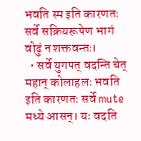भवति स्म इति कारणतः सर्वे सक्रियरूपेण भागं वोढुं न शक्तवन्तः।
  • सर्वे युगपत् वदन्ति चेत् महान् कोलाहलः भवति इति कारणतः सर्वे mute मध्ये आसन्। यः वदति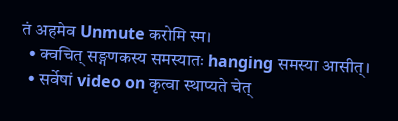तं अहमेव Unmute करोमि स्म।
  • क्वचित् सङ्गणकस्य समस्यातः hanging समस्या आसीत्।
  • सर्वेषां video on कृत्वा स्थाप्यते चेत्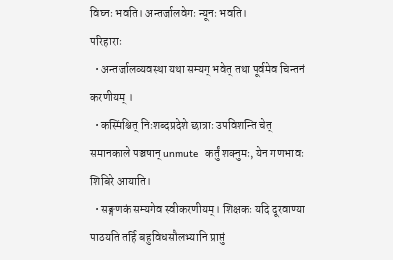विघ्नः भवति। अन्तर्जालवेगः न्यूनः भवति।
परिहाराः
  • अन्तर्जालव्यवस्था यथा सम्यग् भवेत् तथा पूर्वमेव चिन्तनं करणीयम् ।
  • कस्मिंश्चित् निःशब्दप्रदेशे छात्राः उपविशन्ति चेत् समानकाले पञ्चषान् unmute  कर्तुं शक्नुमः, येन गणभावः शिबिरे आयाति।
  • सङ्गणकं सम्यगेव स्वीकरणीयम्। शिक्षकः यदि दूरवाण्या पाठयति तर्हि बहुविधसौलभ्यानि प्राप्तुं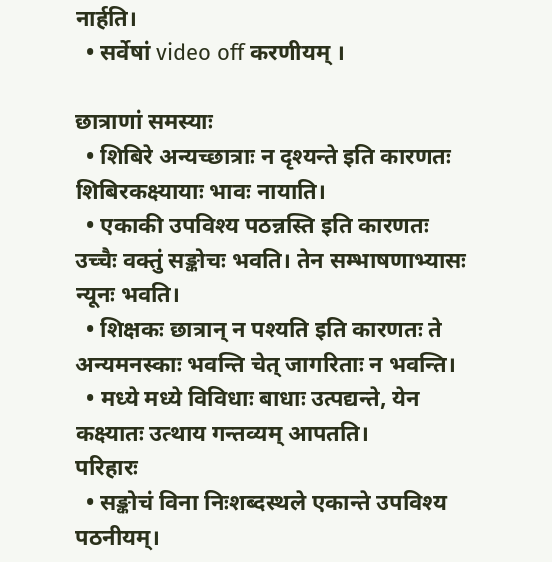नार्हति।
  • सर्वेषां video off करणीयम् ।

छात्राणां समस्याः
  • शिबिरे अन्यच्छात्राः न दृश्यन्ते इति कारणतः शिबिरकक्ष्यायाः भावः नायाति।
  • एकाकी उपविश्य पठन्नस्ति इति कारणतः उच्चैः वक्तुं सङ्कोचः भवति। तेन सम्भाषणाभ्यासः न्यूनः भवति।
  • शिक्षकः छात्रान् न पश्यति इति कारणतः ते अन्यमनस्काः भवन्ति चेत् जागरिताः न भवन्ति।
  • मध्ये मध्ये विविधाः बाधाः उत्पद्यन्ते, येन कक्ष्यातः उत्थाय गन्तव्यम् आपतति।
परिहारः
  • सङ्कोचं विना निःशब्दस्थले एकान्ते उपविश्य पठनीयम्।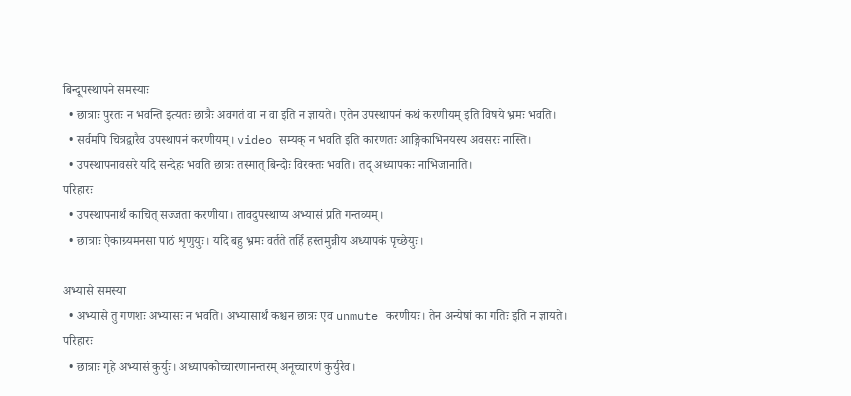बिन्दूपस्थापने समस्याः
  • छात्राः पुरतः न भवन्ति इत्यतः छात्रैः अवगतं वा न वा इति न ज्ञायते। एतेन उपस्थापनं कथं करणीयम् इति विषये भ्रमः भवति।
  • सर्वमपि चित्रद्वारैव उपस्थापनं करणीयम्। video सम्यक् न भवति इति कारणतः आङ्गिकाभिनयस्य अवसरः नास्ति।
  • उपस्थापनावसरे यदि सन्देहः भवति छात्रः तस्मात् बिन्दोः विरक्तः भवति। तद् अध्यापकः नाभिजानाति।
परिहारः
  • उपस्थापनार्थं काचित् सज्जता करणीया। तावदुपस्थाप्य अभ्यासं प्रति गन्तव्यम्।
  • छात्राः ऐकाग्र्यमनसा पाठं शृणुयुः। यदि बहु भ्रमः वर्तते तर्हि हस्तमुन्नीय अध्यापकं पृच्छेयुः।

अभ्यासे समस्या
  • अभ्यासे तु गणशः अभ्यासः न भवति। अभ्यासार्थं कश्चन छात्रः एव unmute करणीयः। तेन अन्येषां का गतिः इति न ज्ञायते।
परिहारः
  • छात्राः गृहे अभ्यासं कुर्युः। अध्यापकोच्चारणानन्तरम् अनूच्चारणं कुर्युरेव।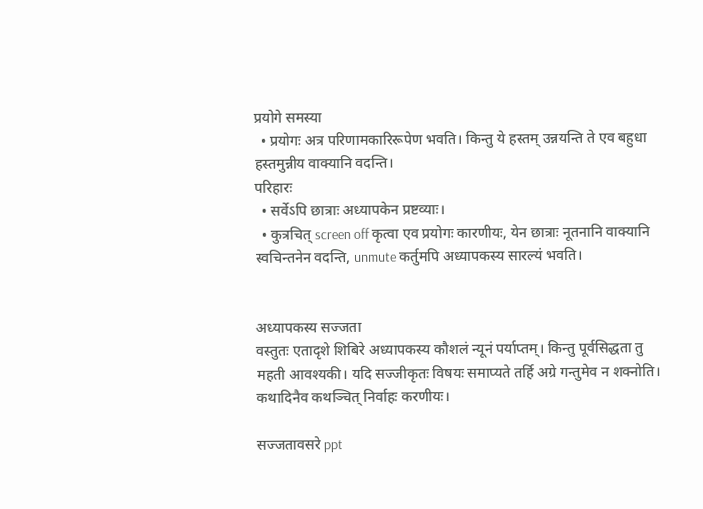प्रयोगे समस्या
  • प्रयोगः अत्र परिणामकारिरूपेण भवति। किन्तु ये हस्तम् उन्नयन्ति ते एव बहुधा हस्तमुन्नीय वाक्यानि वदन्ति।
परिहारः
  • सर्वेऽपि छात्राः अध्यापकेन प्रष्टव्याः।
  • कुत्रचित् screen off कृत्वा एव प्रयोगः कारणीयः, येन छात्राः नूतनानि वाक्यानि स्वचिन्तनेन वदन्ति, unmute कर्तुमपि अध्यापकस्य सारल्यं भवति।


अध्यापकस्य सज्जता
वस्तुतः एतादृशे शिबिरे अध्यापकस्य कौशलं न्यूनं पर्याप्तम्। किन्तु पूर्वसिद्धता तु महती आवश्यकी। यदि सज्जीकृतः विषयः समाप्यते तर्हि अग्रे गन्तुमेव न शक्नोति। कथादिनैव कथञ्चित् निर्वाहः करणीयः।

सज्जतावसरे ppt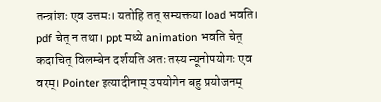तन्त्रांशः एव उत्तमः। यतोहि तत् सम्यक्तया load भवति। pdf चेत् न तथा। ppt मध्ये animation भवति चेत् कदाचित् विलम्बेन दर्शयति अतः तस्य न्यूनोपयोगः एव वरम्। Pointer इत्यादीनाम् उपयोगेन बहु प्रयोजनम्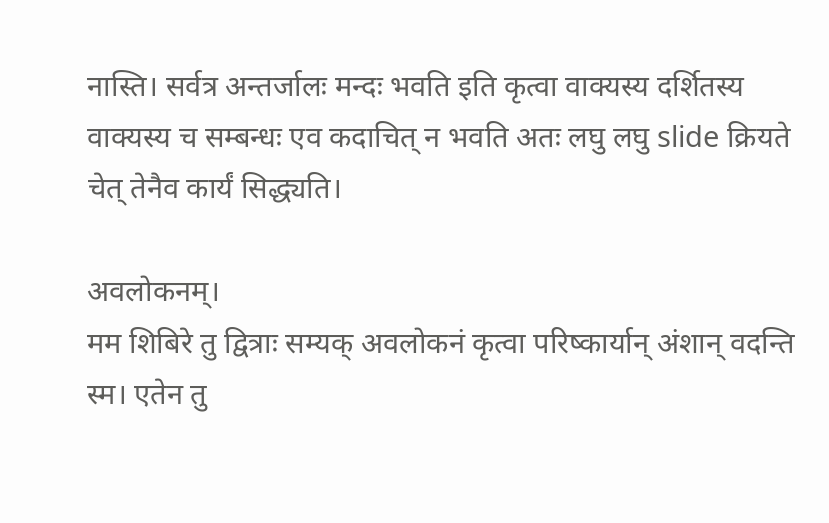नास्ति। सर्वत्र अन्तर्जालः मन्दः भवति इति कृत्वा वाक्यस्य दर्शितस्य वाक्यस्य च सम्बन्धः एव कदाचित् न भवति अतः लघु लघु slide क्रियते चेत् तेनैव कार्यं सिद्ध्यति।

अवलोकनम्।
मम शिबिरे तु द्वित्राः सम्यक् अवलोकनं कृत्वा परिष्कार्यान् अंशान् वदन्ति स्म। एतेन तु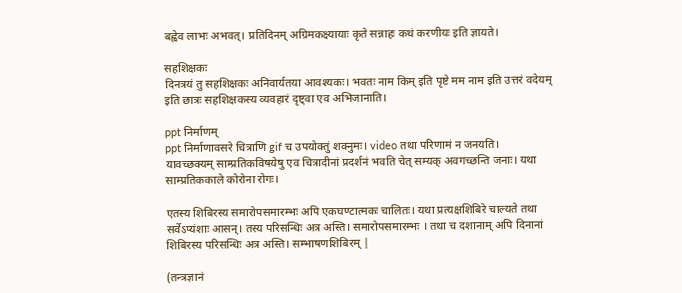बह्वेव लाभः अभवत्। प्रतिदिनम् अग्रिमकक्ष्यायाः कृते सन्नाहः कथं करणीयः इति ज्ञायते।

सहशिक्षकः
दिनत्रयं तु सहशिक्षकः अनिवार्यतया आवश्यकः। भवतः नाम किम् इति पृष्टे मम नाम इति उत्तरं वदेयम् इति छात्रः सहशिक्षकस्य व्यवहारं दृष्ट्वा एव अभिजानाति।

ppt निर्माणम्
ppt निर्माणावसरे चित्राणि gif च उपयोक्तुं शक्नुमः। video तथा परिणामं न जनयति।
यावच्छक्यम् साम्प्रतिकविषयेषु एव चित्रादीनां प्रदर्शनं भवति चेत् सम्यक् अवगच्छन्ति जनाः। यथा साम्प्रतिककाले कोरोना रोगः।

एतस्य शिबिरस्य समारोपसमारम्भः अपि एकघण्टात्मकः चालितः। यथा प्रत्यक्षशिबिरे चाल्यते तथा सर्वेऽप्यंशाः आसन्। तस्य परिसन्धिः अत्र अस्ति। समारोपसमारम्भः । तथा च दशानाम् अपि दिनानां शिबिरस्य परिसन्धिः अत्र अस्ति। सम्भाषणशिबिरम् |

(तन्त्रज्ञानं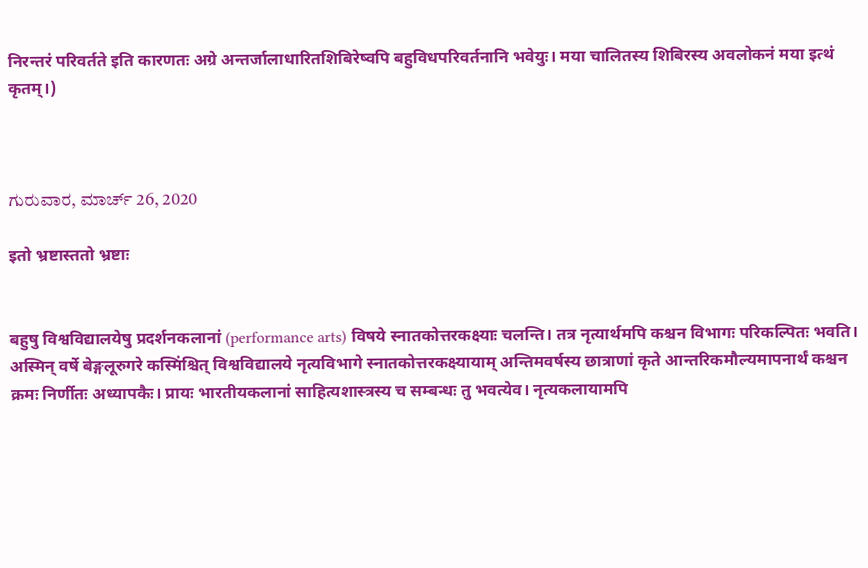निरन्तरं परिवर्तते इति कारणतः अग्रे अन्तर्जालाधारितशिबिरेष्वपि बहुविधपरिवर्तनानि भवेयुः। मया चालितस्य शिबिरस्य अवलोकनं मया इत्थं कृतम्।)



ಗುರುವಾರ, ಮಾರ್ಚ್ 26, 2020

इतो भ्रष्टास्ततो भ्रष्टाः


बहुषु विश्वविद्यालयेषु प्रदर्शनकलानां (performance arts) विषये स्नातकोत्तरकक्ष्याः चलन्ति। तत्र नृत्यार्थमपि कश्चन विभागः परिकल्पितः भवति। अस्मिन् वर्षे बेङ्गलूरुगरे कस्मिंश्चित् विश्वविद्यालये नृत्यविभागे स्नातकोत्तरकक्ष्यायाम् अन्तिमवर्षस्य छात्राणां कृते आन्तरिकमौल्यमापनार्थं कश्चन क्रमः निर्णीतः अध्यापकैः। प्रायः भारतीयकलानां साहित्यशास्त्रस्य च सम्बन्धः तु भवत्येव। नृत्यकलायामपि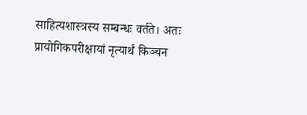साहित्यशास्त्रस्य सम्बन्धः वर्तते। अतः प्रायोगिकपरीक्षायां नृत्यार्थं किञ्चन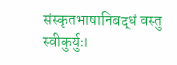संस्कृतभाषानिबद्धं वस्तु स्वीकुर्युः।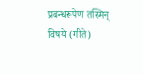प्रबन्धरूपेण तस्मिन् विषये (गीते)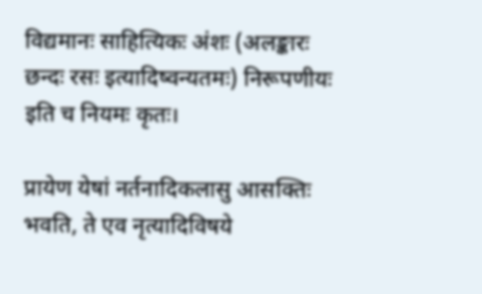विद्यमानः साहित्यिकः अंशः (अलङ्कारः छन्दः रसः इत्यादिष्वन्यतमः) निरूपणीयः इति च नियमः कृतः।

प्रायेण येषां नर्तनादिकलासु आसक्तिः भवति, ते एव नृत्यादिविषये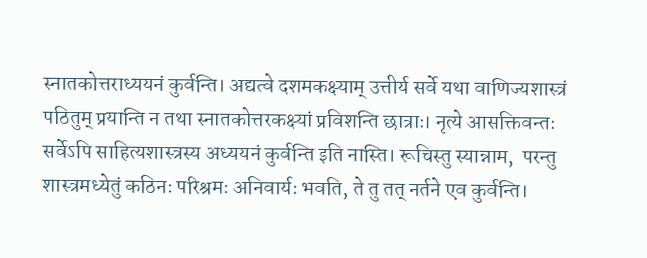स्नातकोत्तराध्ययनं कुर्वन्ति। अद्यत्वे दशमकक्ष्याम् उत्तीर्य सर्वे यथा वाणिज्यशास्त्रं पठितुम् प्रयान्ति न तथा स्नातकोत्तरकक्ष्यां प्रविशन्ति छात्राः। नृत्ये आसक्तिवन्तः सर्वेऽपि साहित्यशास्त्रस्य अध्ययनं कुर्वन्ति इति नास्ति। रूचिस्तु स्यान्नाम,  परन्तु शास्त्रमध्येतुं कठिनः परिश्रमः अनिवार्यः भवति, ते तु तत् नर्तने एव कुर्वन्ति।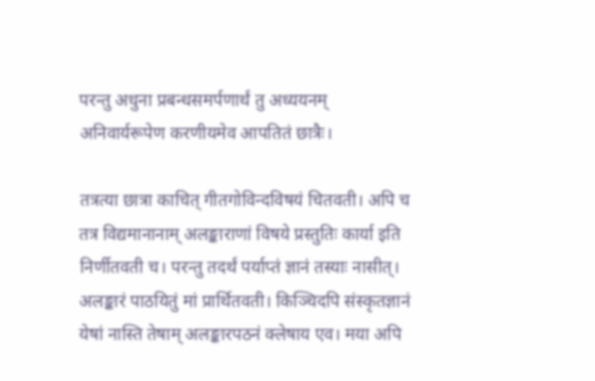परन्तु अधुना प्रबन्धसमर्पणार्थं तु अध्ययनम् अनिवार्यरूपेण करणीयमेव आपतितं छात्रैः।

तत्रत्या छात्रा काचित् गीतगोविन्दविषयं चितवती। अपि च तत्र विद्यमानानाम् अलङ्काराणां विषये प्रस्तुतिः कार्या इति निर्णीतवती च। परन्तु तदर्थं पर्याप्तं ज्ञानं तस्याः नासीत्। अलङ्कारं पाठयितुं मां प्रार्थितवती। किञ्चिदपि संस्कृतज्ञानं येषां नास्ति तेषाम् अलङ्कारपठनं क्लेषाय एव। मया अपि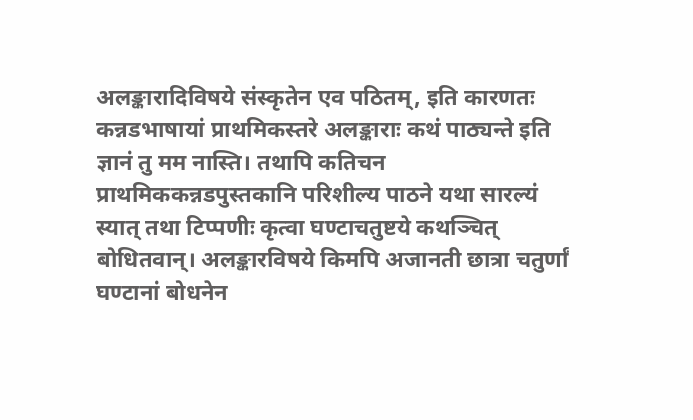अलङ्कारादिविषये संस्कृतेन एव पठितम्, इति कारणतः कन्नडभाषायां प्राथमिकस्तरे अलङ्काराः कथं पाठ्यन्ते इति ज्ञानं तु मम नास्ति। तथापि कतिचन प्राथमिककन्नडपुस्तकानि परिशील्य पाठने यथा सारल्यं स्यात् तथा टिप्पणीः कृत्वा घण्टाचतुष्टये कथञ्चित् बोधितवान्। अलङ्कारविषये किमपि अजानती छात्रा चतुर्णां घण्टानां बोधनेन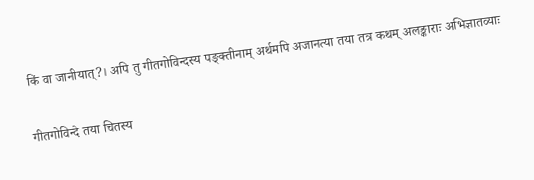किं वा जानीयात्?। अपि तु गीतगोविन्दस्य पङ्क्तीनाम् अर्थमपि अजानत्या तया तत्र कथम् अलङ्काराः अभिज्ञातव्याः

गीतगोविन्दे तया चितस्य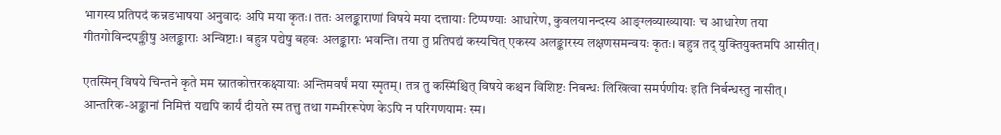भागस्य प्रतिपदं कन्नडभाषया अनुवादः अपि मया कृतः। ततः अलङ्काराणां विषये मया दत्तायाः टिप्पण्याः आधारेण, कुवलयानन्दस्य आङ्ग्लव्याख्यायाः च आधारेण तया गीतगोविन्दपङ्क्तीषु अलङ्काराः अन्विष्टाः। बहुत्र पद्येषु बहवः अलङ्काराः भवन्ति। तया तु प्रतिपद्यं कस्यचित् एकस्य अलङ्कारस्य लक्षणसमन्वयः कृतः। बहुत्र तद् युक्तियुक्तमपि आसीत्।

एतस्मिन् विषये चिन्तने कृते मम स्नातकोत्तरकक्ष्यायाः अन्तिमवर्षं मया स्मृतम्। तत्र तु कस्मिंश्चित् विषये कश्चन विशिष्टः निबन्धः लिखित्वा समर्पणीयः इति निर्बन्धस्तु नासीत्। आन्तरिक-अङ्कानां निमित्तं यद्यपि कार्यं दीयते स्म तत्तु तथा गम्भीररूपेण केऽपि न परिगणयामः स्म।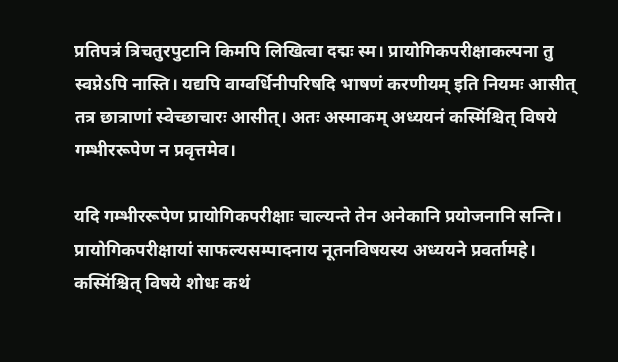प्रतिपत्रं त्रिचतुरपुटानि किमपि लिखित्वा दद्मः स्म। प्रायोगिकपरीक्षाकल्पना तु स्वप्नेऽपि नास्ति। यद्यपि वाग्वर्धिनीपरिषदि भाषणं करणीयम् इति नियमः आसीत् तत्र छात्राणां स्वेच्छाचारः आसीत्। अतः अस्माकम् अध्ययनं कस्मिंश्चित् विषये गम्भीररूपेण न प्रवृत्तमेव।

यदि गम्भीररूपेण प्रायोगिकपरीक्षाः चाल्यन्ते तेन अनेकानि प्रयोजनानि सन्ति। प्रायोगिकपरीक्षायां साफल्यसम्पादनाय नूतनविषयस्य अध्ययने प्रवर्तामहे। कस्मिंश्चित् विषये शोधः कथं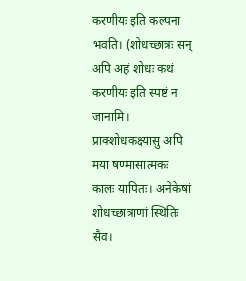करणीयः इति कल्पना भवति। (शोधच्छात्रः सन् अपि अहं शोधः कथं करणीयः इति स्पष्टं न जानामि। प्राक्शोधकक्ष्यासु अपि मया षण्मासात्मकः कालः यापितः। अनेकेषां शोधच्छात्राणां स्थितिः सैव।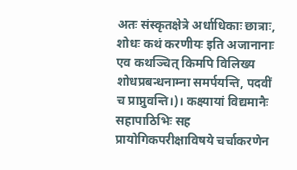अतः संस्कृतक्षेत्रे अर्धाधिकाः छात्राः, शोधः कथं करणीयः इति अजानानाः एव कथञ्चित् किमपि विलिख्य शोधप्रबन्धनाम्ना समर्पयन्ति, पदवीं च प्राप्नुवन्ति।)। कक्ष्यायां विद्यमानैः सहापाठिभिः सह प्रायोगिकपरीक्षाविषये चर्चाकरणेन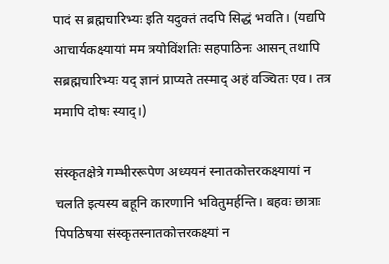पादं स ब्रह्मचारिभ्यः इति यदुक्तं तदपि सिद्धं भवति। (यद्यपि आचार्यकक्ष्यायां मम त्रयोविंशतिः सहपाठिनः आसन् तथापि सब्रह्मचारिभ्यः यद् ज्ञानं प्राप्यते तस्माद् अहं वञ्चितः एव। तत्र ममापि दोषः स्याद्।)

संस्कृतक्षेत्रे गम्भीररूपेण अध्ययनं स्नातकोत्तरकक्ष्यायां न चलति इत्यस्य बहूनि कारणानि भवितुमर्हन्ति। बहवः छात्राः पिपठिषया संस्कृतस्नातकोत्तरकक्ष्यां न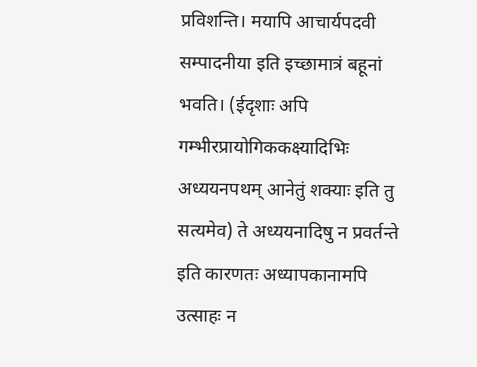प्रविशन्ति। मयापि आचार्यपदवी सम्पादनीया इति इच्छामात्रं बहूनां भवति। (ईदृशाः अपि गम्भीरप्रायोगिककक्ष्यादिभिः अध्ययनपथम् आनेतुं शक्याः इति तु सत्यमेव) ते अध्ययनादिषु न प्रवर्तन्ते इति कारणतः अध्यापकानामपि उत्साहः न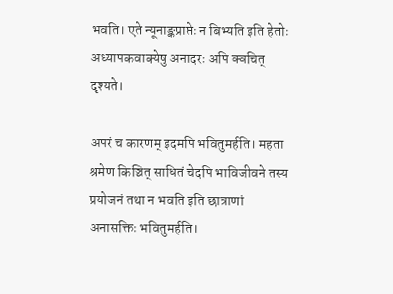भवति। एते न्यूनाङ्कप्राप्तेः न बिभ्यति इति हेतोः अध्यापकवाक्येषु अनादरः अपि क्वचित् दृश्यते।

अपरं च कारणम् इदमपि भवितुमर्हति। महता श्रमेण किञ्चित् साधितं चेदपि भाविजीवने तस्य प्रयोजनं तथा न भवति इति छात्राणां अनासक्तिः भवितुमर्हति।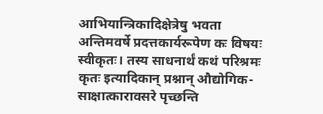आभियान्त्रिकादिक्षेत्रेषु भवता अन्तिमवर्षे प्रदत्तकार्यरूपेण कः विषयः स्वीकृतः। तस्य साधनार्थं कथं परिश्रमः कृतः इत्यादिकान् प्रश्नान् औद्योगिक-साक्षात्कारावसरे पृच्छन्ति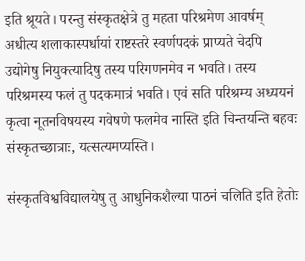इति श्रूयते। परन्तु संस्कृतक्षेत्रे तु महता परिश्रमेण आवर्षम् अधीत्य शलाकास्पर्धायां राष्टस्तरे स्वर्णपदकं प्राप्यते चेदपि उद्योगेषु नियुक्त्यादिषु तस्य परिगणनमेव न भवति। तस्य परिश्रमस्य फलं तु पदकमात्रं भवति। एवं सति परिश्रम्य अध्ययनं कृत्वा नूतनविषयस्य गवेषणे फलमेव नास्ति इति चिन्तयन्ति बहवः संस्कृतच्छात्राः, यत्सत्यमप्यस्ति।

संस्कृतविश्वविद्यालयेषु तु आधुनिकशैल्या पाठनं चलिति इति हेतोः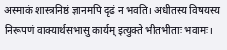अस्माकं शास्त्रनिष्ठं ज्ञानमपि दृढं न भवति। अधीतस्य विषयस्य निरूपणं वाक्यार्थसभासु कार्यम् इत्युक्ते भीतभीताः भवामः।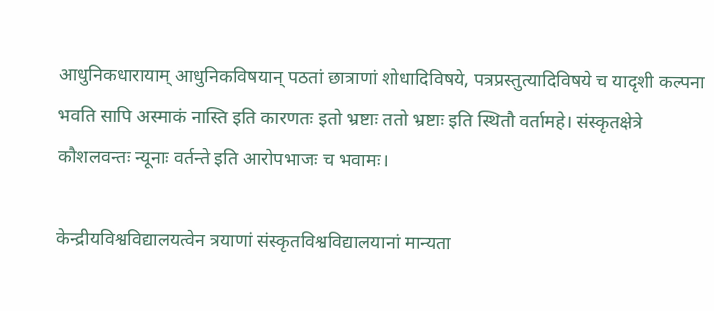आधुनिकधारायाम् आधुनिकविषयान् पठतां छात्राणां शोधादिविषये, पत्रप्रस्तुत्यादिविषये च यादृशी कल्पना भवति सापि अस्माकं नास्ति इति कारणतः इतो भ्रष्टाः ततो भ्रष्टाः इति स्थितौ वर्तामहे। संस्कृतक्षेत्रे कौशलवन्तः न्यूनाः वर्तन्ते इति आरोपभाजः च भवामः।

केन्द्रीयविश्वविद्यालयत्वेन त्रयाणां संस्कृतविश्वविद्यालयानां मान्यता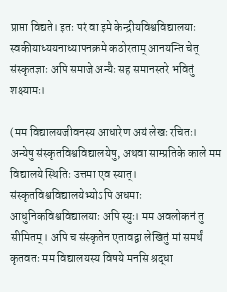प्राप्ता विद्यते। इतः परं वा इमे केन्द्रीयविश्वविद्यालयाः स्वकीयाध्ययनाध्यापनक्रमे कठोरताम् आनयन्ति चेत् संस्कृतज्ञाः अपि समाजे अन्यैः सह समानस्तरे भवितुं शक्ष्यामः।

(मम विद्यालयजीवनस्य आधारेण अयं लेखः रचितः। अन्येषु संस्कृतविश्वविद्यालयेषु, अथवा साम्प्रतिके काले मम विद्यालये स्थितिः उत्तमा एव स्यात्। संस्कृतविश्वविद्यालयेभ्योऽपि अधमाः आधुनिकविश्वविद्यालयाः अपि स्युः। मम अवलोकनं तु सीमितम्। अपि च संस्कृतेन एतावद्वा लेखितुं मां समर्थं कृतवतः मम विद्यालयस्य विषये मनसि श्रद्धा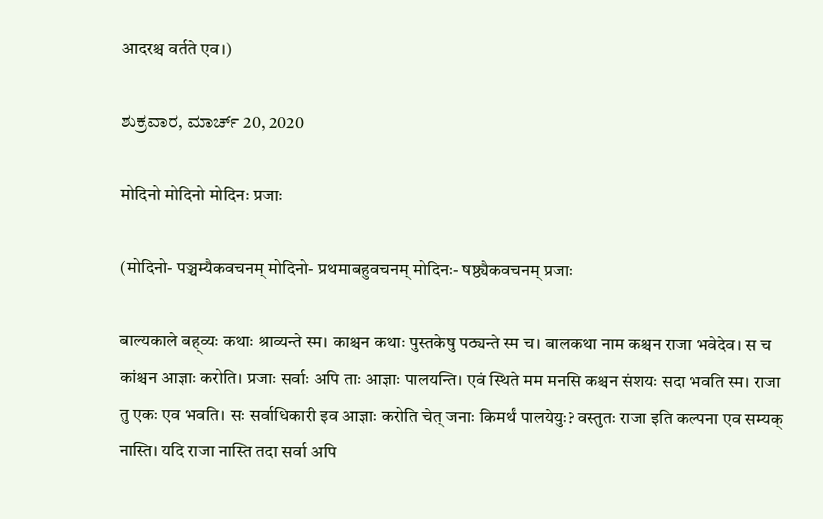आदरश्च वर्तते एव।)

ಶುಕ್ರವಾರ, ಮಾರ್ಚ್ 20, 2020

मोदिनो मोदिनो मोदिनः प्रजाः

(मोदिनो- पञ्चम्यैकवचनम् मोदिनो- प्रथमाबहुवचनम् मोदिनः- षष्ठ्यैकवचनम् प्रजाः

बाल्यकाले बह्व्यः कथाः श्राव्यन्ते स्म। काश्चन कथाः पुस्तकेषु पठ्यन्ते स्म च। बालकथा नाम कश्चन राजा भवेदेव। स च कांश्चन आज्ञाः करोति। प्रजाः सर्वाः अपि ताः आज्ञाः पालयन्ति। एवं स्थिते मम मनसि कश्चन संशयः सदा भवति स्म। राजा तु एकः एव भवति। सः सर्वाधिकारी इव आज्ञाः करोति चेत् जनाः किमर्थं पालयेयुः? वस्तुतः राजा इति कल्पना एव सम्यक् नास्ति। यदि राजा नास्ति तदा सर्वा अपि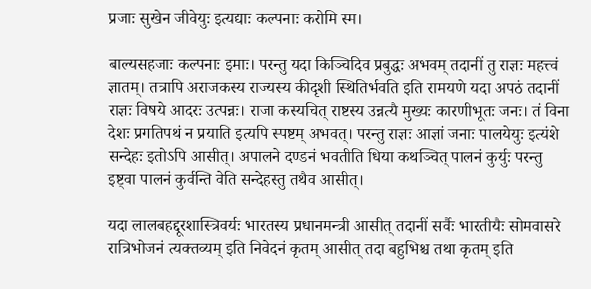प्रजाः सुखेन जीवेयुः इत्यद्याः कल्पनाः करोमि स्म।

बाल्यसहजाः कल्पनाः इमाः। परन्तु यदा किञ्चिदिव प्रबुद्धः अभवम् तदानीं तु राज्ञः महत्त्वं ज्ञातम्। तत्रापि अराजकस्य राज्यस्य कीदृशी स्थितिर्भवति इति रामयणे यदा अपठं तदानीं राज्ञः विषये आदरः उत्पन्नः। राजा कस्यचित् राष्टस्य उन्नत्यै मुख्यः कारणीभूतः जनः। तं विना देशः प्रगतिपथं न प्रयाति इत्यपि स्पष्टम् अभवत्। परन्तु राज्ञः आज्ञां जनाः पालयेयुः इत्यंशे सन्देहः इतोऽपि आसीत्। अपालने दण्डनं भवतीति धिया कथञ्चित् पालनं कुर्युः परन्तु इष्ट्वा पालनं कुर्वन्ति वेति सन्देहस्तु तथैव आसीत्।

यदा लालबहद्दूरशास्त्रिवर्यः भारतस्य प्रधानमन्त्री आसीत् तदानीं सर्वैः भारतीयैः सोमवासरे रात्रिभोजनं त्यक्तव्यम् इति निवेदनं कृतम् आसीत् तदा बहुभिश्च तथा कृतम् इति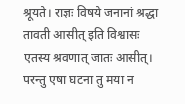श्रूयते। राज्ञः विषये जनानां श्रद्धा तावती आसीत् इति विश्वासः एतस्य श्रवणात् जातः आसीत्। परन्तु एषा घटना तु मया न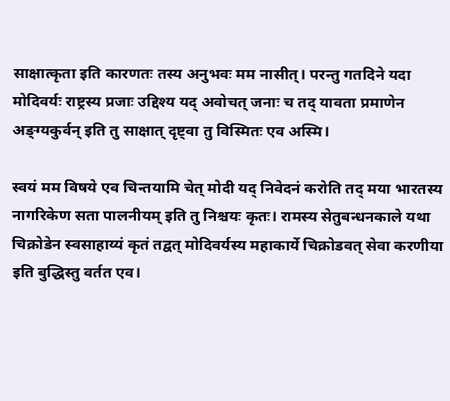साक्षात्कृता इति कारणतः तस्य अनुभवः मम नासीत्। परन्तु गतदिने यदा मोदिवर्यः राष्ट्रस्य प्रजाः उद्दिश्य यद् अवोचत् जनाः च तद् यावता प्रमाणेन अङ्ग्यकुर्वन् इति तु साक्षात् दृष्ट्वा तु विस्मितः एव अस्मि।

स्वयं मम विषये एव चिन्तयामि चेत् मोदी यद् निवेदनं करोति तद् मया भारतस्य नागरिकेण सता पालनीयम् इति तु निश्चयः कृतः। रामस्य सेतुबन्धनकाले यथा चिक्रोडेन स्वसाहाय्यं कृतं तद्वत् मोदिवर्यस्य महाकार्ये चिक्रोडवत् सेवा करणीया इति बुद्धिस्तु वर्तत एव।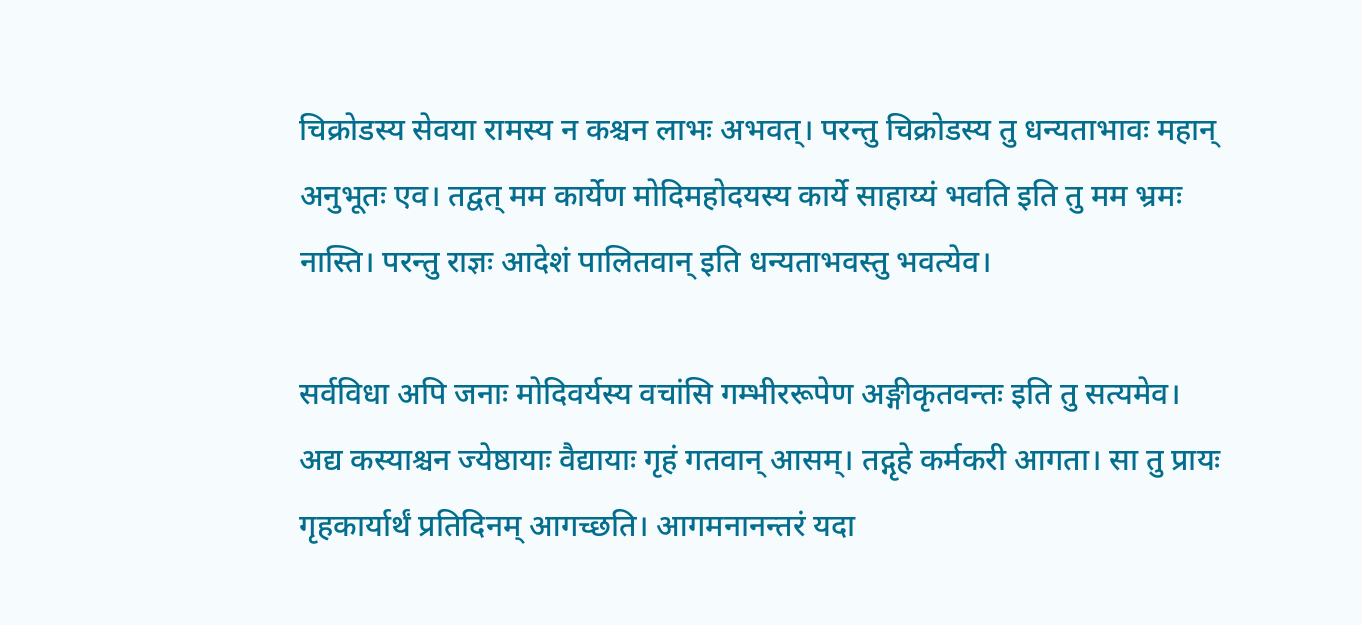चिक्रोडस्य सेवया रामस्य न कश्चन लाभः अभवत्। परन्तु चिक्रोडस्य तु धन्यताभावः महान् अनुभूतः एव। तद्वत् मम कार्येण मोदिमहोदयस्य कार्ये साहाय्यं भवति इति तु मम भ्रमः नास्ति। परन्तु राज्ञः आदेशं पालितवान् इति धन्यताभवस्तु भवत्येव।

सर्वविधा अपि जनाः मोदिवर्यस्य वचांसि गम्भीररूपेण अङ्गीकृतवन्तः इति तु सत्यमेव। अद्य कस्याश्चन ज्येष्ठायाः वैद्यायाः गृहं गतवान् आसम्। तद्गृहे कर्मकरी आगता। सा तु प्रायः गृहकार्यार्थं प्रतिदिनम् आगच्छति। आगमनानन्तरं यदा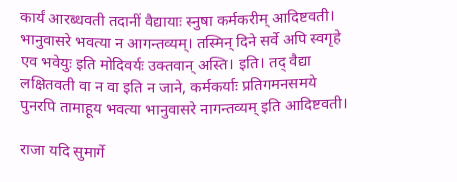कार्यं आरब्धवती तदानीं वैद्यायाः स्नुषा कर्मकरीम् आदिष्टवती। भानुवासरे भवत्या न आगन्तव्यम्। तस्मिन् दिने सर्वे अपि स्वगृहे एव भवेयुः इति मोदिवर्यः उक्तवान् अस्ति। इति। तद् वैद्या लक्षितवती वा न वा इति न जाने, कर्मकर्याः प्रतिगमनसमये पुनरपि तामाहूय भवत्या भानुवासरे नागन्तव्यम् इति आदिष्टवती।

राजा यदि सुमार्गे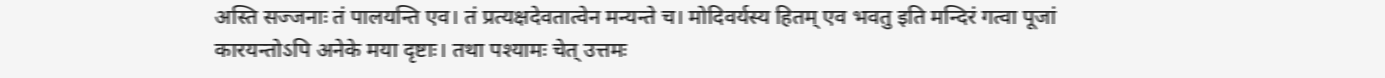अस्ति सज्जनाः तं पालयन्ति एव। तं प्रत्यक्षदेवतात्वेन मन्यन्ते च। मोदिवर्यस्य हितम् एव भवतु इति मन्दिरं गत्वा पूजां कारयन्तोऽपि अनेके मया दृष्टाः। तथा पश्यामः चेत् उत्तमः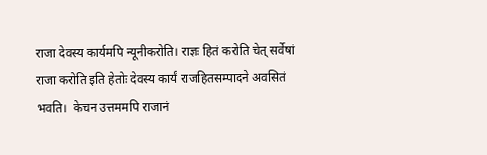राजा देवस्य कार्यमपि न्यूनीकरोति। राज्ञः हितं करोति चेत् सर्वेषां राजा करोति इति हेतोः देवस्य कार्यं राजहितसम्पादने अवसितं भवति।  केचन उत्तममपि राजानं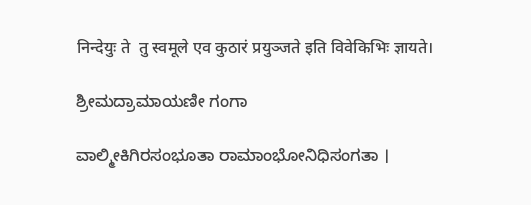निन्देयुः ते  तु स्वमूले एव कुठारं प्रयुञ्जते इति विवेकिभिः ज्ञायते।

ಶ್ರೀಮದ್ರಾಮಾಯಣೀ ಗಂಗಾ

ವಾಲ್ಮೀಕಿಗಿರಸಂಭೂತಾ ರಾಮಾಂಭೋನಿಧಿಸಂಗತಾ ।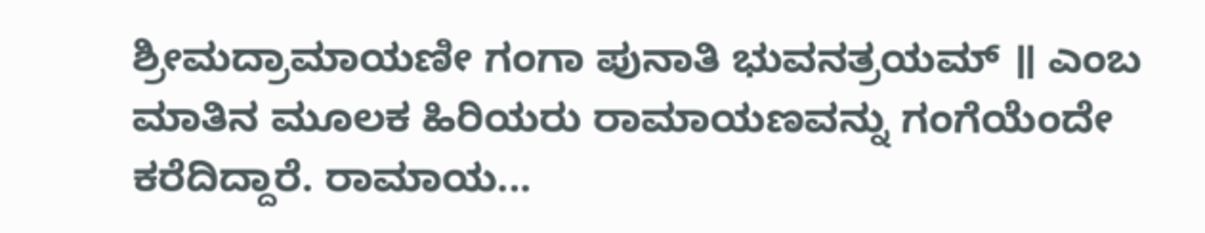ಶ್ರೀಮದ್ರಾಮಾಯಣೀ ಗಂಗಾ ಪುನಾತಿ ಭುವನತ್ರಯಮ್ ॥ ಎಂಬ ಮಾತಿನ ಮೂಲಕ ಹಿರಿಯರು ರಾಮಾಯಣವನ್ನು ಗಂಗೆಯೆಂದೇ ಕರೆದಿದ್ದಾರೆ. ರಾಮಾಯ...